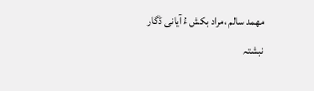مھمد سالم ،مراد بکش ءُ آیانی ڈگار
نبشتہ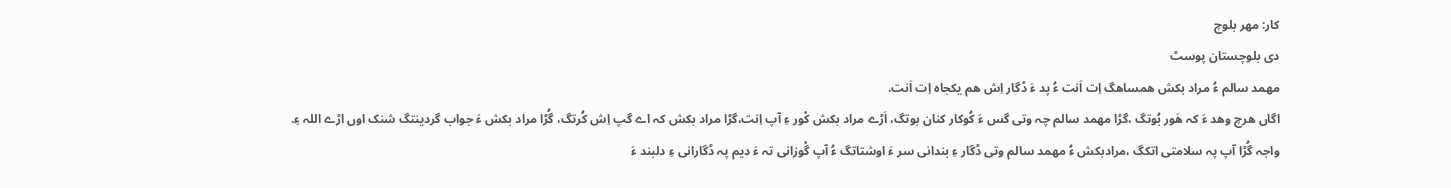کار: مھر بلوچ
دی بلوچستان پوسٹ
مھمد سالم ءُ مراد بکش ھمساھگ اِت اَنت ءُ پد ءَ ڈگار اِش ھم یکجاہ اِت اَنت.
اگاں ھرچ وھد ءَ کہ ھَور بُوتگ ،گڑا مھمد سالم چہ وتی گس ءَ کُوکار کنان بوتگ، اَڑے مراد بکش کْور ءِ آپ اِنت،گڑا مراد بکش کہ اے گپ اِش کُرتگ، گُڑا مراد بکش ءَ جواب گردینتگ شنک اوں اڑے اللہ ءِ.
واجہ گُڑا آپ پہ سلامتی اتکگ ،مرادبکش ءُ مھمد سالم وتی ڈگار ءِ بندانی سر ءَ اوشتاتگ ءُ آپ گْوزانی تہ ءَ دیم پہ ڈگارانی ءِ دلبند ءَ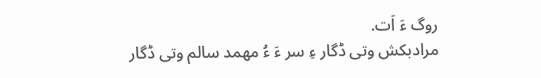روگ ءَ اَت.
مرادبکش وتی ڈگار ءِ سر ءَ ءُ مھمد سالم وتی ڈگار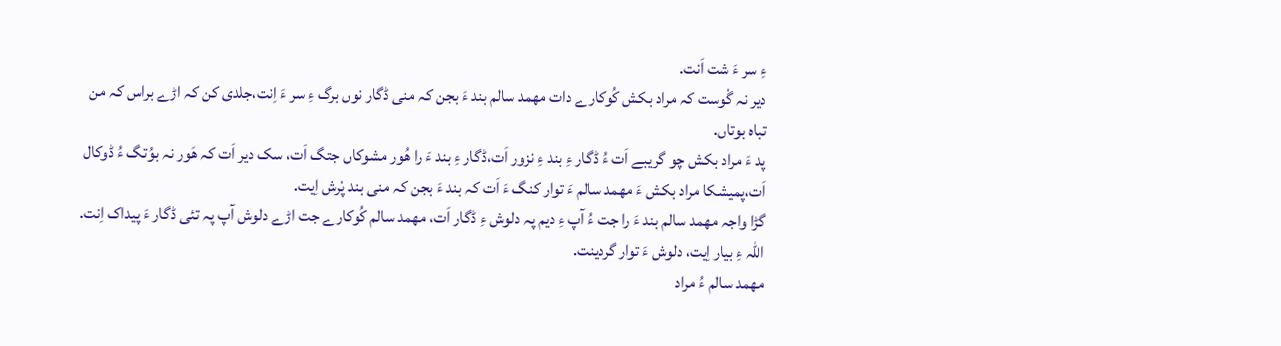ءِ سر ءَ شت اَنت.
دیر نہ گْوست کہ مراد بکش کُوکارے دات مھمد سالم بند ءَ بجن کہ منی ڈگار نوں برگ ءِ سر ءَ اِنت،جلدی کن کہ اڑے براس کہ من تباہ بوتاں.
پد ءَ مراد بکش چو گریبے اَت ءُ ڈگار ءِ بند ءِ نزور اَت،ڈگار ءِ بند ءَ را ھُور مشوکاں جتگ اَت، سک دیر اَت کہ ھَور نہ بوُتگ ءُ ڈوکال اَت،پمیشکا مراد بکش ءَ مھمد سالم ءَ توار کنگ ءَ اَت کہ بند ءَ بجن کہ منی بند پْرش اِیت.
گڑا واجہ مھمد سالم بند ءَ را جت ءُ آپ ءِ دیم پہ دلوش ءِ ڈگار اَت، مھمد سالم کُوکارے جت اڑے دلوش آپ پہ تئی ڈگار ءَ پیداک اِنت.
اللہ ءِ بیار اِیت، دلوش ءَ توار گردینت.
مھمد سالم ءُ مراد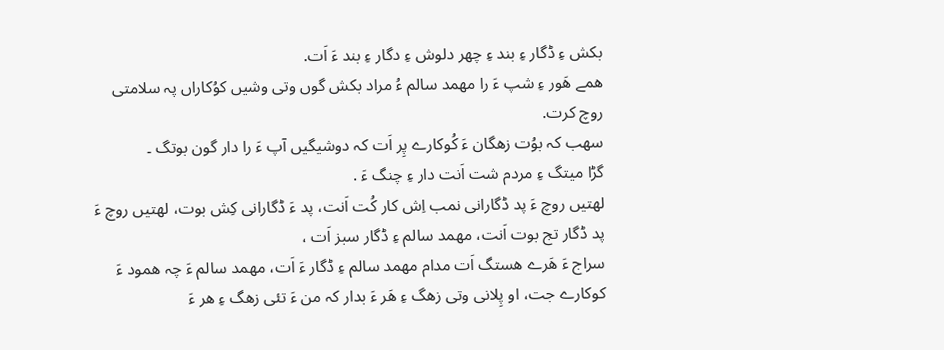بکش ءِ ڈگار ءِ بند ءِ چھر دلوش ءِ دگار ءِ بند ءَ اَت.
ھمے ھَور ءِ شپ ءَ را مھمد سالم ءُ مراد بکش گوں وتی وشیں کوُکاراں پہ سلامتی روچ کرت.
سھب کہ بوُت زھگان ءَ کُوکارے پِر اَت کہ دوشیگیں آپ ءَ را دار گون بوتگ ۔
گڑا میتگ ءِ مردم شت اَنت دار ءِ چنگ ءَ .
لھتیں روچ ءَ پد ڈگارانی نمب اِش کار کُت اَنت، پد ءَ ڈگارانی کِش بوت، لھتیں روچ ءَ پد ڈگار تج بوت اَنت، مھمد سالم ءِ ڈگار سبز اَت ،
سراج ءَ ھَرے ھستگ اَت مدام مھمد سالم ءِ ڈگار ءَ اَت، مھمد سالم ءَ چہ ھمود ءَ کوکارے جت، او پِلانی وتی زھگ ءِ ھَر ءَ بدار کہ من ءَ تئی زھگ ءِ ھر ءَ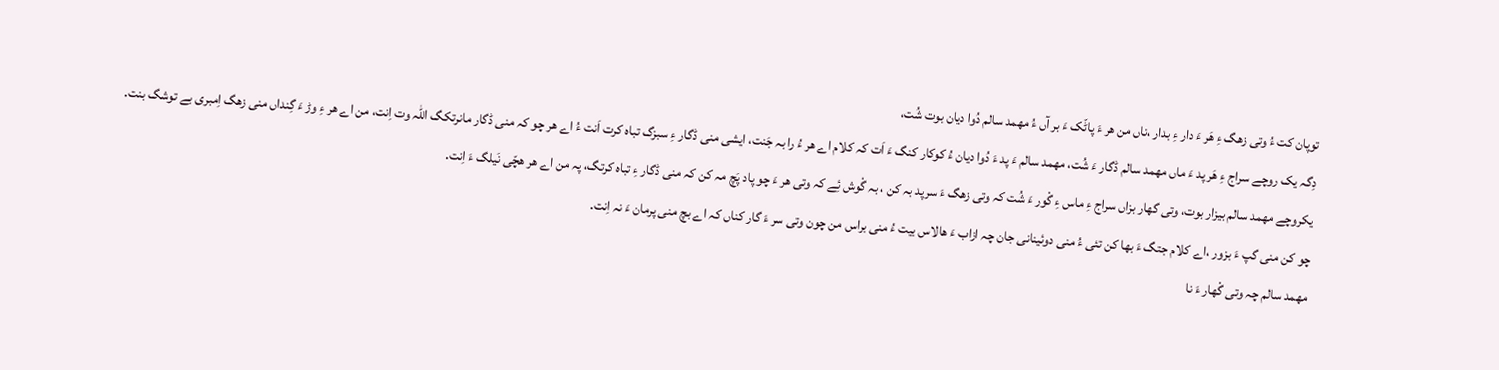توپان کت ءُ وتی زھگ ءِ ھَر ءَ دار ءِ بدار ،ناں من ھر ءَ پاٹّک ءَ بر آں ءُ مھمد سالم دُوا دیان بوت شُت،
دِگہ یک روچے سراج ءِ ھَر پد ءَ ماں مھمد سالم ڈگار ءَ شُت، مھمد سالم ءَ پد ءَ دُوا دیان ءُ کوکار کنگ ءَ اَت کہ کلام اے ھر ءُ را بہ جَنت، ایشی منی ڈگار ءِ سبزگ تباہ کرت اَنت ءُ اے ھر چو کہ منی ڈگار مانرتکگ اللہ وت اِنت، من اے ھر ءِ وڑ ءَ گِنداں منی زھگ اِمبری بے توشگ بنت.
یکروچے مھمد سالم بیزار بوت، وتی گھار بزاں سراج ءِ ماس ءِ گْور ءَ شُت کہ وتی زھگ ءَ سرپد بہ کن ، بہ گْوش ئِے کہ وتی ھر ءَ چو پاد پَچ مہ کن کہ منی ڈگار ءِ تباہ کرتگ، پہ من اے ھر ھچّی نَیلگ ءَ اِنت.
چو کن منی گپ ءَ بزور ،اے کلام جتگ ءَ بھا کن تئی ءُ منی دوئینانی جان چہ ازاب ءَ ھالاس بیت ءُ منی براس من چون وتی سر ءَ گار کناں کہ اے بچ منی پرمان ءَ نہ اِنت.
مھمد سالم چہ وتی گْھار ءَ نا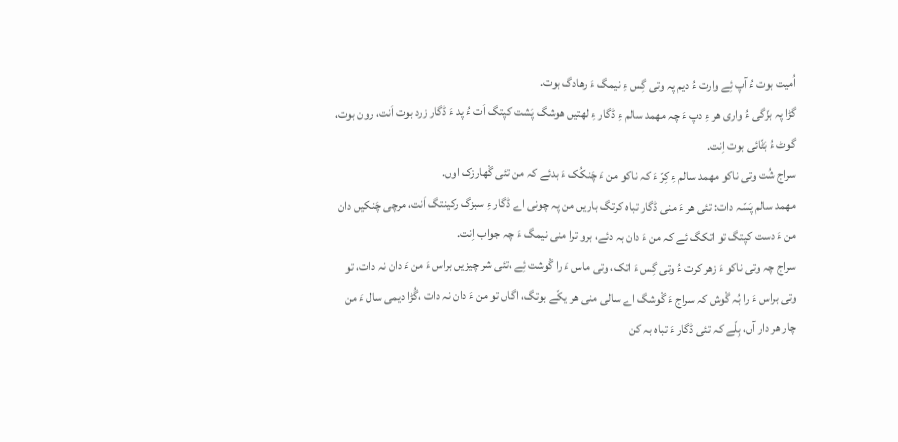اُمیت بوت ءُ آپ ئِے وارت ءُ دیم پہ وتی گِس ءِ نیمگ ءَ رھادگ بوت.
گڑا پہ بزّگی ءُ واری ھر ءِ دپ ءَ چہ مھمد سالم ءِ ڈگار ءِ لھتیں ھوشگ پَشت کپتگ اَت ءُ پد ءَ ڈگار زرد بوت اَنت، رون بوت، گوٹ ءُ بَٹّائی بوت اِنت.
سراج شُت وتی ناکو مھمد سالم ءِ کِرّ ءَ کہ ناکو من ءَ چَنکُک ءَ بدئے کہ من تئی گْھارزک اوں.
مھمد سالم پَسّہ دات: تئی ھر ءَ منی ڈگار تباہ کرتگ باریں من پہ چونی اے ڈگار ءِ سبزگ رکینتگ اَنت، مرچی چَنکیں دان من ءَ دست کپتگ تو اتکگ ئے کہ من ءَ دان بہ دئے، برو ترا منی نیمگ ءَ چہ جواب اِنت.
سراج چہ وتی ناکو ءَ زھر کرت ءُ وتی گِس ءَ اتک، وتی ماس ءَ را گْوشت ئِے ،تئی شر چیزیں براس ءَ من ءَ دان نہ دات، تو وتی براس ءَ را بُہ گْوش کہ سراج ءَ گْوشگ اے سالی منی ھر یکّے بوتگ، اگاں تو من ءَ دان نہ دات ،گُڑا دیمی سال ءَ من چار ھر دار آں، بِلّے کہ تئی ڈگار ءَ تباہ بہ کن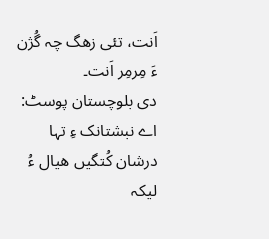اَنت، تئی زھگ چہ گُژن ءَ مِرمِر اَنت۔
دی بلوچستان پوسٹ: اے نبشتانک ءِ تہا درشان کُتگیں ھیال ءُ لیکہ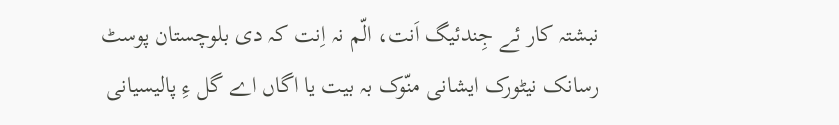نبشتہ کار ئے جِندئیگ اَنت، الّم نہ اِنت کہ دی بلوچستان پوسٹ رسانک نیٹورک ایشانی منّوک بہ بیت یا اگاں اے گل ءِ پالیسیانی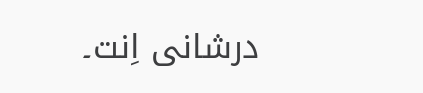درشانی اِنت۔